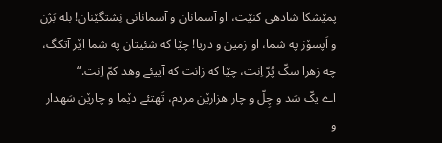پمێشکا شادهی کنێت، او آسمانان و آسمانانی نِشتگێنان! بله بَژن و اَپسۆز په شما، او زمین و دریا! چێا که شئیتان په شما اێر آتکگ، چه زهرا سکّ پُرّ اِنت، چێا که زانت که آییئے وهد کمّ اِنت.“
اے یکّ سَد و چِلّ و چار هزارێن مردم، تَهتئے دێما و چارێن سَهدار و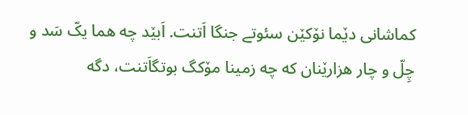کماشانی دێما نۆکێن سئوتے جنگا اَتنت. اَبێد چه هما یکّ سَد و چِلّ و چار هزارێنان که چه زمینا مۆکگ بوتگاَتنت، دگه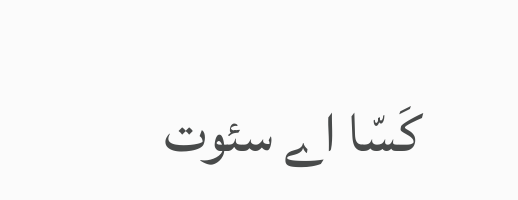کَسّا اے سئوت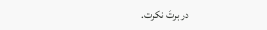در برتَ نکرت.